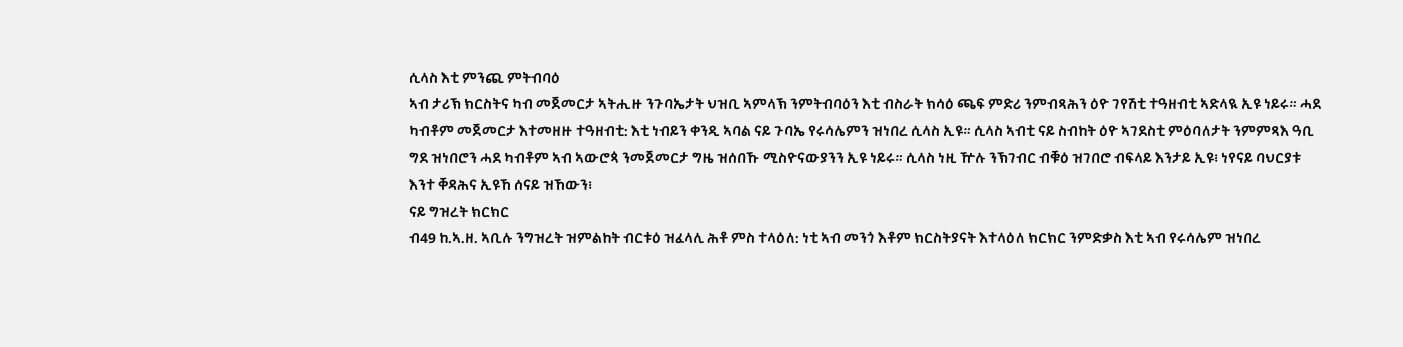ሲላስ እቲ ምንጪ ምትብባዕ
ኣብ ታሪኽ ክርስትና ካብ መጀመርታ ኣትሒዙ ንጉባኤታት ህዝቢ ኣምላኽ ንምትብባዕን እቲ ብስራት ክሳዕ ጫፍ ምድሪ ንምብጻሕን ዕዮ ገየሽቲ ተዓዘብቲ ኣድላዪ ኢዩ ነይሩ። ሓደ ካብቶም መጀመርታ እተመዘዙ ተዓዘብቲ: እቲ ነብይን ቀንዲ ኣባል ናይ ጉባኤ የሩሳሌምን ዝነበረ ሲላስ ኢዩ። ሲላስ ኣብቲ ናይ ስብከት ዕዮ ኣገደስቲ ምዕባለታት ንምምጻእ ዓቢ ግደ ዝነበሮን ሓደ ካብቶም ኣብ ኣውሮጳ ንመጀመርታ ግዜ ዝሰበኹ ሚስዮናውያንን ኢዩ ነይሩ። ሲላስ ነዚ ዅሉ ንኽገብር ብቑዕ ዝገበሮ ብፍላይ እንታይ ኢዩ፧ ነየናይ ባህርያቱ እንተ ቐዳሕና ኢዩኸ ሰናይ ዝኸውን፧
ናይ ግዝረት ክርክር
ብ49 ከ.ኣ.ዘ. ኣቢሉ ንግዝረት ዝምልከት ብርቱዕ ዝፈላሊ ሕቶ ምስ ተላዕለ: ነቲ ኣብ መንጎ እቶም ክርስትያናት እተላዕለ ክርክር ንምድቃስ እቲ ኣብ የሩሳሌም ዝነበረ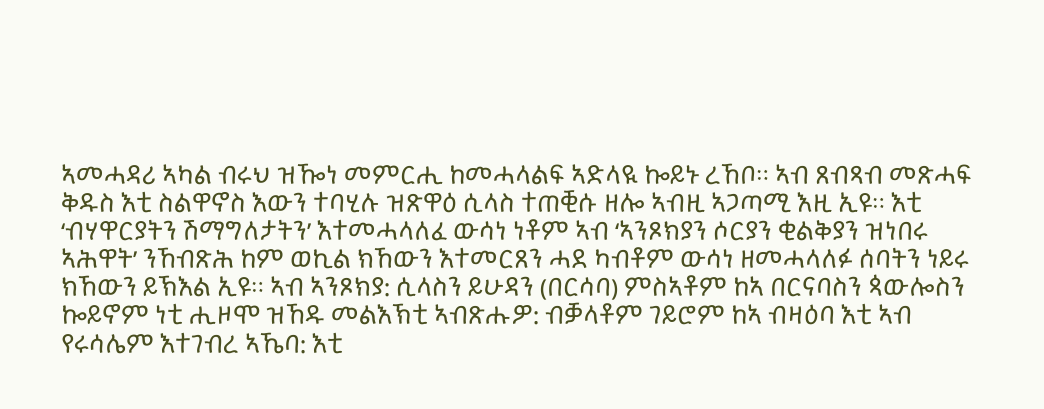ኣመሓዳሪ ኣካል ብሩህ ዝዀነ መምርሒ ከመሓላልፍ ኣድላዪ ኰይኑ ረኸቦ። ኣብ ጸብጻብ መጽሓፍ ቅዱስ እቲ ስልዋኖስ እውን ተባሂሉ ዝጽዋዕ ሲላስ ተጠቒሱ ዘሎ ኣብዚ ኣጋጣሚ እዚ ኢዩ። እቲ ‘ብሃዋርያትን ሽማግለታትን’ እተመሓላለፈ ውሳነ ነቶም ኣብ ‘ኣንጾክያን ሶርያን ቂልቅያን ዝነበሩ ኣሕዋት’ ንኸብጽሕ ከም ወኪል ክኸውን እተመርጸን ሓደ ካብቶም ውሳነ ዘመሓላለፉ ሰባትን ነይሩ ክኸውን ይኽእል ኢዩ። ኣብ ኣንጾክያ: ሲላስን ይሁዳን (በርሳባ) ምስኣቶም ከኣ በርናባስን ጳውሎስን ኰይኖም ነቲ ሒዞሞ ዝኸዱ መልእኽቲ ኣብጽሑዎ: ብቓላቶም ገይሮም ከኣ ብዛዕባ እቲ ኣብ የሩሳሌም እተገብረ ኣኼባ: እቲ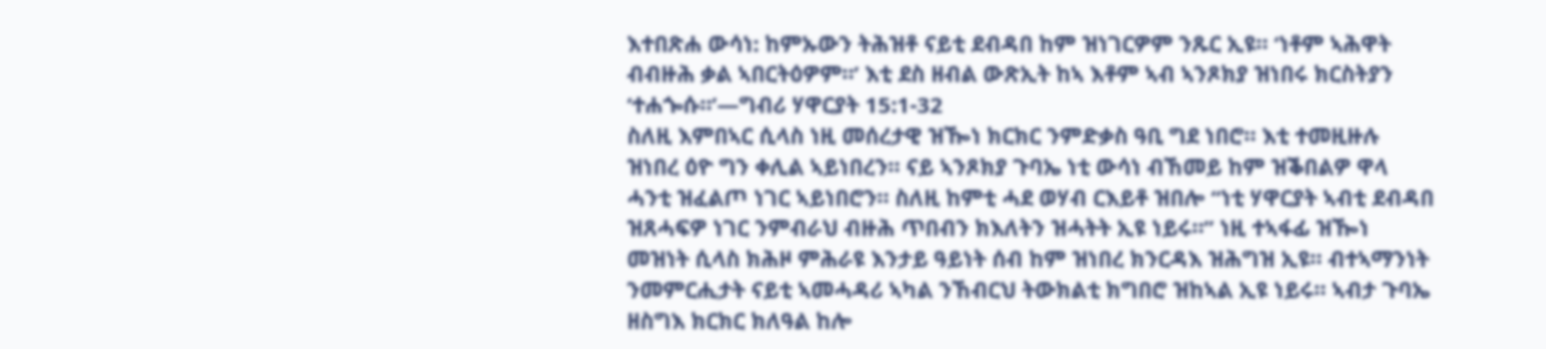እተበጽሐ ውሳነ: ከምኡውን ትሕዝቶ ናይቲ ደብዳበ ከም ዝነገርዎም ንጹር ኢዩ። ‘ነቶም ኣሕዋት ብብዙሕ ቃል ኣበርትዕዎም።’ እቲ ደስ ዘብል ውጽኢት ከኣ እቶም ኣብ ኣንጾክያ ዝነበሩ ክርስትያን ‘ተሐጐሱ።’—ግብሪ ሃዋርያት 15:1-32
ስለዚ እምበኣር ሲላስ ነዚ መሰረታዊ ዝዀነ ክርክር ንምድቃስ ዓቢ ግደ ነበሮ። እቲ ተመዚዙሉ ዝነበረ ዕዮ ግን ቀሊል ኣይነበረን። ናይ ኣንጾክያ ጉባኤ ነቲ ውሳነ ብኸመይ ከም ዝቕበልዎ ዋላ ሓንቲ ዝፈልጦ ነገር ኣይነበሮን። ስለዚ ከምቲ ሓደ ወሃብ ርእይቶ ዝበሎ “ነቲ ሃዋርያት ኣብቲ ደብዳበ ዝጸሓፍዎ ነገር ንምብራህ ብዙሕ ጥበብን ክእለትን ዝሓትት ኢዩ ነይሩ።” ነዚ ተኣፋፊ ዝዀነ መዝነት ሲላስ ክሕዞ ምሕራዩ እንታይ ዓይነት ሰብ ከም ዝነበረ ክንርዳእ ዝሕግዝ ኢዩ። ብተኣማንነት ንመምርሒታት ናይቲ ኣመሓዳሪ ኣካል ንኸብርህ ትውክልቲ ክግበሮ ዝከኣል ኢዩ ነይሩ። ኣብታ ጉባኤ ዘስግእ ክርክር ክለዓል ከሎ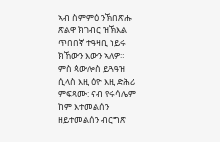ኣብ ስምምዕ ንኽበጽሑ ጽልዋ ክገብር ዝኽእል ጥበበኛ ተዓዛቢ ነይሩ ክኸውን እውን ኣለዎ።
ምስ ጳውሎስ ይጓዓዝ
ሲላስ እዚ ዕዮ እዚ ድሕሪ ምፍጻሙ: ናብ የሩሳሌም ከም እተመልሰን ዘይተመልሰን ብርግጽ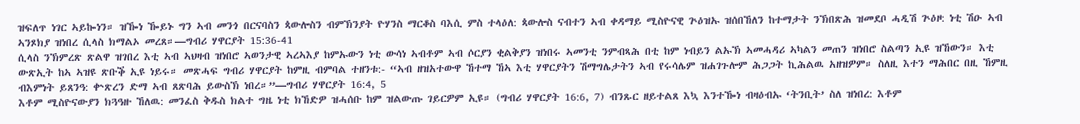ዝፍለጥ ነገር ኣይኰነን። ዝዀነ ዀይኑ ግን ኣብ መንጎ በርናባስን ጳውሎስን ብምኽንያት ዮሃንስ ማርቆስ ባእሲ ምስ ተላዕለ: ጳውሎስ ናብተን ኣብ ቀዳማይ ሚስዮናዊ ጕዕዝኡ ዝሰበኸለን ከተማታት ንኽበጽሕ ዝመደቦ ሓዲሽ ጕዕዞ: ነቲ ሽዑ ኣብ ኣንጾክያ ዝነበረ ሲላስ ክማልኦ መረጸ።—ግብሪ ሃዋርያት 15:36-41
ሲላስ ንኽምረጽ ጽልዋ ዝገበረ እቲ ኣብ ኣህዛብ ዝነበሮ ኣወንታዊ ኣረኣእያ ከምኡውን ነቲ ውሳነ ኣብቶም ኣብ ሶርያን ቂልቅያን ዝነበሩ ኣመንቲ ንምብጻሕ በቲ ከም ነብይን ልኡኽ ኣመሓዳሪ ኣካልን መጠን ዝነበሮ ስልጣን ኢዩ ዝኸውን። እቲ ውጽኢት ከኣ ኣዝዩ ጽቡቕ ኢዩ ነይሩ። መጽሓፍ ግብሪ ሃዋርያት ከምዚ ብምባል ተዘንቱ:- “ኣብ ዘዝአተውዋ ኸተማ ኸኣ እቲ ሃዋርያትን ሽማግሌታትን ኣብ የሩሳሌም ዝሐገጉሎም ሕጋጋት ኪሕልዉ አዘዝዎም። ስለዚ እተን ማሕበር በዚ ኸምዚ ብእምነት ይጸንዓ: ቍጽረን ድማ ኣብ ጸጽባሕ ይውስኽ ነበረ።”—ግብሪ ሃዋርያት 16:4, 5
እቶም ሚስዮናውያን ክጓዓዙ ኸለዉ: መንፈስ ቅዱስ ክልተ ግዜ ነቲ ክኸድዎ ዝሓሰቡ ከም ዝልውጡ ገይርዎም ኢዩ። (ግብሪ ሃዋርያት 16:6, 7) ብንጹር ዘይተልጸ እኳ እንተዀነ ብዛዕብኡ ‘ትንቢት’ ስለ ዝነበረ: እቶም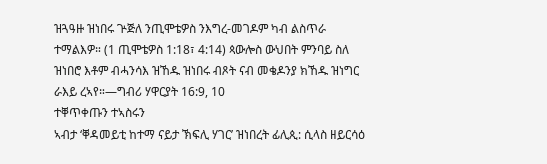ዝጓዓዙ ዝነበሩ ጕጅለ ንጢሞቴዎስ ንእግረ-መገዶም ካብ ልስጥራ ተማልእዎ። (1 ጢሞቴዎስ 1:18፣ 4:14) ጳውሎስ ውህበት ምንባይ ስለ ዝነበሮ እቶም ብሓንሳእ ዝኸዱ ዝነበሩ ብጾት ናብ መቄዶንያ ክኸዱ ዝነግር ራእይ ረኣየ።—ግብሪ ሃዋርያት 16:9, 10
ተቐጥቀጡን ተኣስሩን
ኣብታ ‘ቐዳመይቲ ከተማ ናይታ ኽፍሊ ሃገር’ ዝነበረት ፊሊጲ: ሲላስ ዘይርሳዕ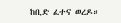ከቢድ ፈተና ወረዶ።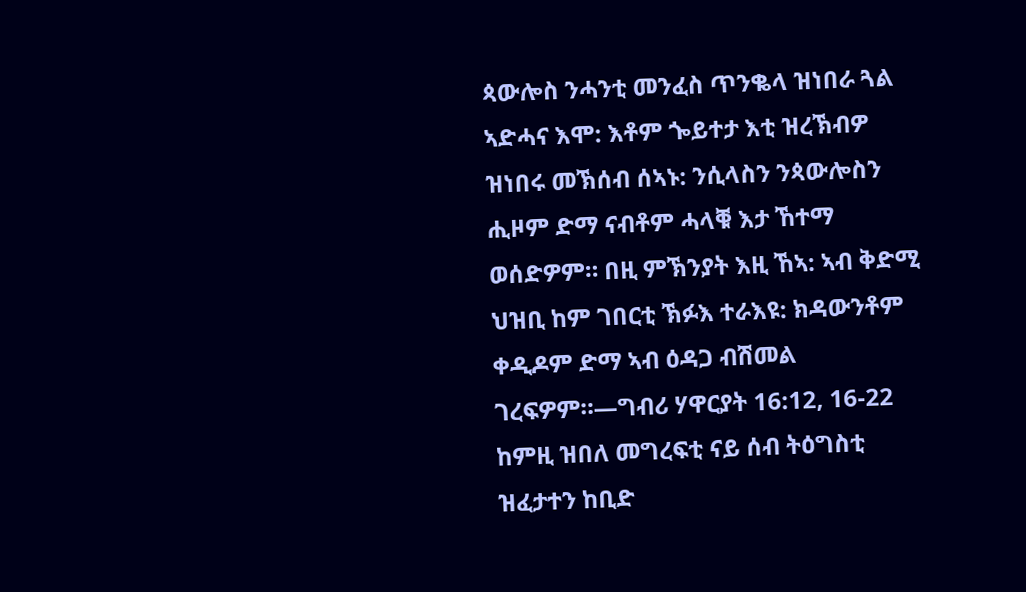ጳውሎስ ንሓንቲ መንፈስ ጥንቈላ ዝነበራ ጓል ኣድሓና እሞ: እቶም ጐይተታ እቲ ዝረኽብዎ ዝነበሩ መኽሰብ ሰኣኑ: ንሲላስን ንጳውሎስን ሒዞም ድማ ናብቶም ሓላቑ እታ ኸተማ ወሰድዎም። በዚ ምኽንያት እዚ ኸኣ: ኣብ ቅድሚ ህዝቢ ከም ገበርቲ ኽፉእ ተራእዩ: ክዳውንቶም ቀዲዶም ድማ ኣብ ዕዳጋ ብሽመል ገረፍዎም።—ግብሪ ሃዋርያት 16:12, 16-22
ከምዚ ዝበለ መግረፍቲ ናይ ሰብ ትዕግስቲ ዝፈታተን ከቢድ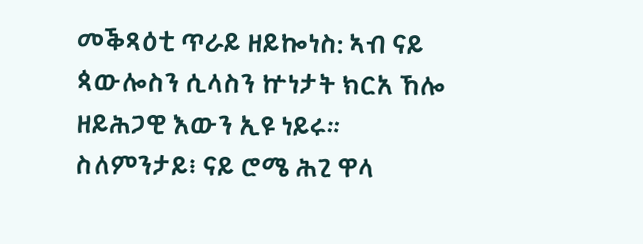መቕጻዕቲ ጥራይ ዘይኰነስ: ኣብ ናይ ጳውሎስን ሲላስን ኵነታት ክርአ ኸሎ ዘይሕጋዊ እውን ኢዩ ነይሩ። ስለምንታይ፧ ናይ ሮሜ ሕጊ ዋላ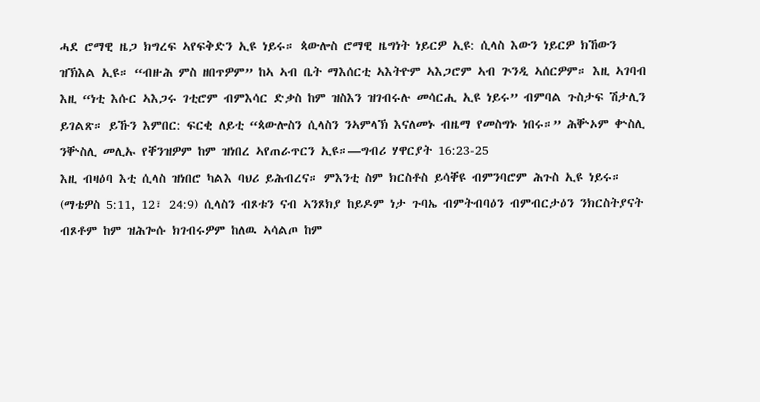ሓደ ሮማዊ ዜጋ ክግረፍ ኣየፍቅድን ኢዩ ነይሩ። ጳውሎስ ሮማዊ ዜግነት ነይርዎ ኢዩ: ሲላስ እውን ነይርዎ ክኸውን ዝኽእል ኢዩ። “ብዙሕ ምስ ዘበጥዎም” ከኣ ኣብ ቤት ማእሰርቲ ኣእትዮም ኣእጋሮም ኣብ ጕንዲ ኣሰርዎም። እዚ ኣገባብ እዚ “ነቲ እሱር ኣእጋሩ ገቲሮም ብምእሳር ድቃስ ከም ዝስእን ዝገብሩሉ መሳርሒ ኢዩ ነይሩ” ብምባል ጉስታፍ ሽታሊን ይገልጽ። ይኹን እምበር: ፍርቂ ለይቲ “ጳውሎስን ሲላስን ንኣምላኽ እናለመኑ ብዜማ የመስግኑ ነበሩ።” ሕቝኦም ቍስሊ ንቝስሊ መሊኡ የቐንዝዎም ከም ዝነበረ ኣየጠራጥርን ኢዩ።—ግብሪ ሃዋርያት 16:23-25
እዚ ብዛዕባ እቲ ሲላስ ዝነበሮ ካልእ ባህሪ ይሕብረና። ምእንቲ ስም ክርስቶስ ይሳቐዩ ብምንባሮም ሕጉስ ኢዩ ነይሩ። (ማቴዎስ 5:11, 12፣ 24:9) ሲላስን ብጾቱን ናብ ኣንጾክያ ከይዶም ነታ ጉባኤ ብምትብባዕን ብምብርታዕን ንክርስትያናት ብጾቶም ከም ዝሕጐሱ ክገብሩዎም ከለዉ ኣሳልጦ ከም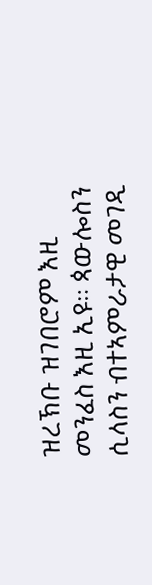ዝረኽቡ ዝገበሮም እዚ መንፈስ እዚ ኢዩ። ጳውሎስን ሲላስን ብተኣምራታዊ መገዲ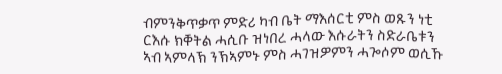ብምንቅጥቃጥ ምድሪ ካብ ቤት ማእሰርቲ ምስ ወጹን ነቲ ርእሱ ክቐትል ሓሲቡ ዝነበረ ሓላው እሱራትን ስድራቤቱን ኣብ ኣምላኽ ንኽኣምኑ ምስ ሓገዝዎምን ሓጐሶም ወሲኹ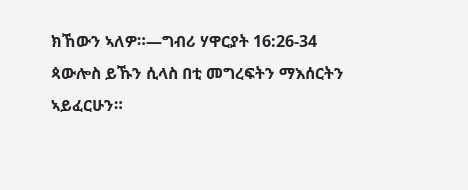ክኸውን ኣለዎ።—ግብሪ ሃዋርያት 16:26-34
ጳውሎስ ይኹን ሲላስ በቲ መግረፍትን ማእሰርትን ኣይፈርሁን።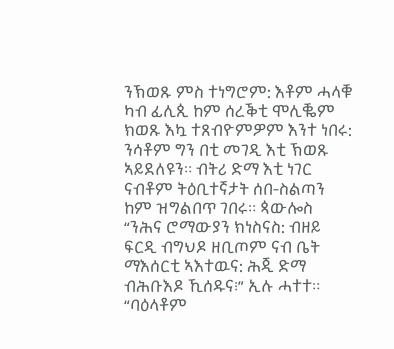ንኽወጹ ምስ ተነግሮም: እቶም ሓላቑ ካብ ፊሊጲ ከም ሰረቕቲ ሞሊቘም ክወጹ እኳ ተጸብዮምዎም እንተ ነበሩ: ንሳቶም ግን በቲ መገዲ እቲ ኽወጹ ኣይደለዩን። ብትሪ ድማ እቲ ነገር ናብቶም ትዕቢተኛታት ሰበ-ስልጣን ከም ዝግልበጥ ገበሩ። ጳውሎስ “ንሕና ሮማውያን ክነስናስ: ብዘይ ፍርዲ ብግህዶ ዘቢጦም ናብ ቤት ማእሰርቲ ኣእተዉና: ሕጂ ድማ ብሕቡእዶ ኺሰዱና፧” ኢሉ ሓተተ። “ባዕላቶም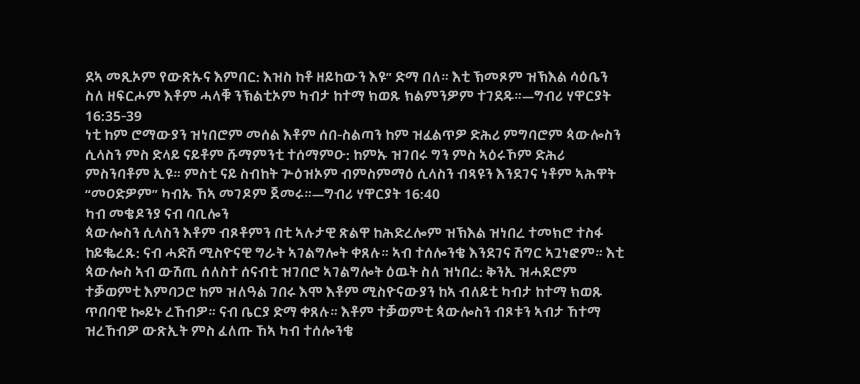ደኣ መጺኦም የውጽኡና እምበር: እዝስ ከቶ ዘይከውን እዩ” ድማ በለ። እቲ ኽመጾም ዝኽእል ሳዕቤን ስለ ዘፍርሖም እቶም ሓላቑ ንኽልቲኦም ካብታ ከተማ ክወጹ ክልምንዎም ተገደዱ።—ግብሪ ሃዋርያት 16:35-39
ነቲ ከም ሮማውያን ዝነበሮም መሰል እቶም ሰበ-ስልጣን ከም ዝፈልጥዎ ድሕሪ ምግባሮም ጳውሎስን ሲላስን ምስ ድላይ ናይቶም ሹማምንቲ ተሰማምዑ: ከምኡ ዝገበሩ ግን ምስ ኣዕሩኾም ድሕሪ ምስንባቶም ኢዩ። ምስቲ ናይ ስብከት ጕዕዝኦም ብምስምማዕ ሲላስን ብጻዩን እንደገና ነቶም ኣሕዋት “መዐድዎም” ካብኡ ኸኣ መገዶም ጀመሩ።—ግብሪ ሃዋርያት 16:40
ካብ መቄዶንያ ናብ ባቢሎን
ጳውሎስን ሲላስን እቶም ብጾቶምን በቲ ኣሉታዊ ጽልዋ ከሕድረሎም ዝኽእል ዝነበረ ተመክሮ ተስፋ ከይቈረጹ: ናብ ሓድሽ ሚስዮናዊ ግራት ኣገልግሎት ቀጸሉ። ኣብ ተሰሎንቄ እንደገና ሽግር ኣጓነፎም። እቲ ጳውሎስ ኣብ ውሽጢ ሰለስተ ሰናብቲ ዝገበሮ ኣገልግሎት ዕዉት ስለ ዝነበረ: ቅንኢ ዝሓደሮም ተቓወምቲ እምባጋሮ ከም ዝለዓል ገበሩ እሞ እቶም ሚስዮናውያን ከኣ ብለይቲ ካብታ ከተማ ክወጹ ጥበባዊ ኰይኑ ረኸብዎ። ናብ ቤርያ ድማ ቀጸሉ። እቶም ተቓወምቲ ጳውሎስን ብጾቱን ኣብታ ኸተማ ዝረኸብዎ ውጽኢት ምስ ፈለጡ ኸኣ ካብ ተሰሎንቄ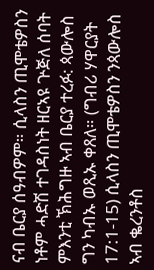ናብ ቤርያ ሰዓብዎም። ሲላስን ጢሞቴዎስን ነቶም ሓድሽ ተገዳስነት ዘርኣዩ ጕጅለ ሰባት ምእንቲ ኽሕግዙ ኣብ ቤርያ ተረፉ: ጳውሎስ ግን ካብኡ ወጺኡ ቀጸለ። (ግብሪ ሃዋርያት 17:1-15) ሲላስን ጢሞቴዎስን ንጳውሎስ ኣብ ቈረንቶስ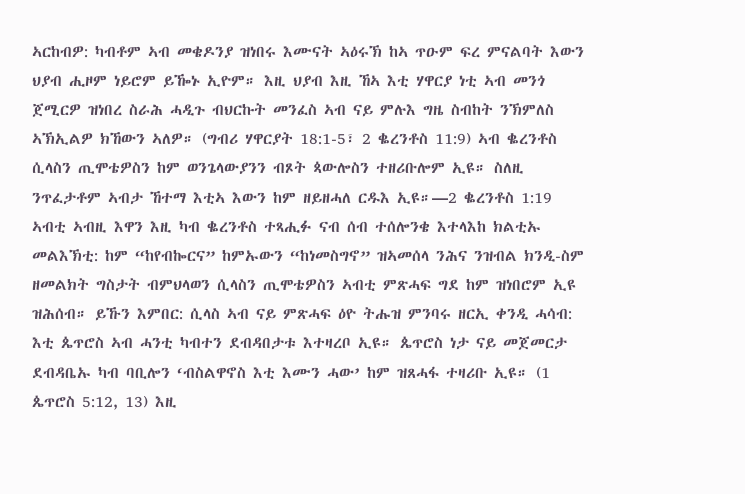ኣርከብዎ: ካብቶም ኣብ መቄዶንያ ዝነበሩ እሙናት ኣዕሩኽ ከኣ ጥዑም ፍረ ምናልባት እውን ህያብ ሒዞም ነይሮም ይዀኑ ኢዮም። እዚ ህያብ እዚ ኸኣ እቲ ሃዋርያ ነቲ ኣብ መንጎ ጀሚርዎ ዝነበረ ስራሕ ሓዲጉ ብህርኩት መንፈስ ኣብ ናይ ምሉእ ግዜ ስብከት ንኽምለስ ኣኽኢልዎ ክኸውን ኣለዎ። (ግብሪ ሃዋርያት 18:1-5፣ 2 ቈረንቶስ 11:9) ኣብ ቈረንቶስ ሲላስን ጢሞቴዎስን ከም ወንጌላውያንን ብጾት ጳውሎስን ተዘሪቡሎም ኢዩ። ስለዚ ንጥፈታቶም ኣብታ ኸተማ እቲኣ እውን ከም ዘይዘሓለ ርዱእ ኢዩ።—2 ቈረንቶስ 1:19
ኣብቲ ኣብዚ እዋን እዚ ካብ ቈረንቶስ ተጻሒፉ ናብ ሰብ ተሰሎንቄ እተላእከ ክልቲኡ መልእኽቲ: ከም “ከየብኰርና” ከምኡውን “ከነመስግኖ” ዝኣመሰላ ንሕና ንዝብል ክንዲ-ስም ዘመልክት ግስታት ብምህላወን ሲላስን ጢሞቴዎስን ኣብቲ ምጽሓፍ ግደ ከም ዝነበሮም ኢዩ ዝሕሰብ። ይኹን እምበር: ሲላስ ኣብ ናይ ምጽሓፍ ዕዮ ትሑዝ ምንባሩ ዘርኢ ቀንዲ ሓሳብ: እቲ ጴጥሮስ ኣብ ሓንቲ ካብተን ደብዳበታቱ እተዛረቦ ኢዩ። ጴጥሮስ ነታ ናይ መጀመርታ ደብዳቤኡ ካብ ባቢሎን ‘ብስልዋኖስ እቲ እሙን ሓው’ ከም ዝጸሓፋ ተዛሪቡ ኢዩ። (1 ጴጥሮስ 5:12, 13) እዚ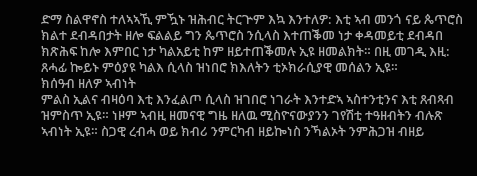ድማ ስልዋኖስ ተለኣኣኺ ምዃኑ ዝሕብር ትርጕም እኳ እንተለዎ: እቲ ኣብ መንጎ ናይ ጴጥሮስ ክልተ ደብዳበታት ዘሎ ፍልልይ ግን ጴጥሮስ ንሲላስ እተጠቕመ ነታ ቀዳመይቲ ደብዳበ ክጽሕፍ ከሎ እምበር ነታ ካልአይቲ ከም ዘይተጠቕመሉ ኢዩ ዘመልክት። በዚ መገዲ እዚ: ጸሓፊ ኰይኑ ምዕያዩ ካልእ ሲላስ ዝነበሮ ክእለትን ቲኦክራሲያዊ መሰልን ኢዩ።
ክሰዓብ ዘለዎ ኣብነት
ምልስ ኢልና ብዛዕባ እቲ እንፈልጦ ሲላስ ዝገበሮ ነገራት እንተድኣ ኣስተንቲንና እቲ ጸብጻብ ዝምስጥ ኢዩ። ነዞም ኣብዚ ዘመናዊ ግዜ ዘለዉ ሚስዮናውያንን ገየሽቲ ተዓዘብትን ብሉጽ ኣብነት ኢዩ። ስጋዊ ረብሓ ወይ ክብሪ ንምርካብ ዘይኰነስ ንኻልኦት ንምሕጋዝ ብዘይ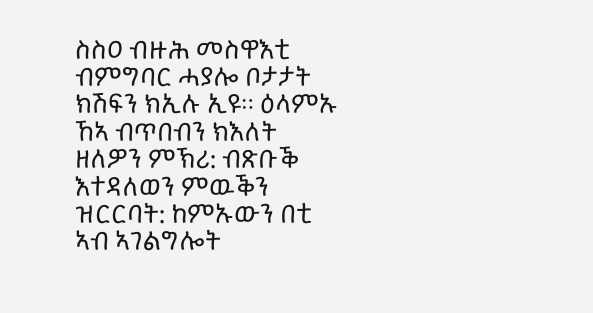ስስዐ ብዙሕ መስዋእቲ ብምግባር ሓያሎ ቦታታት ክሽፍን ክኢሉ ኢዩ። ዕላምኡ ኸኣ ብጥበብን ክእለት ዘለዎን ምኽሪ: ብጽቡቕ እተዳለወን ምዉቕን ዝርርባት: ከምኡውን በቲ ኣብ ኣገልግሎት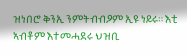ዝነበሮ ቅንኢ ንምትብብዖም ኢዩ ነይሩ። እቲ ኣብቶም እተመሓደሩ ህዝቢ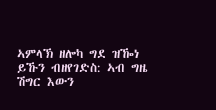ኣምላኽ ዘሎካ ግደ ዝዀነ ይኹን ብዘየገድስ: ኣብ ግዜ ሽግር እውን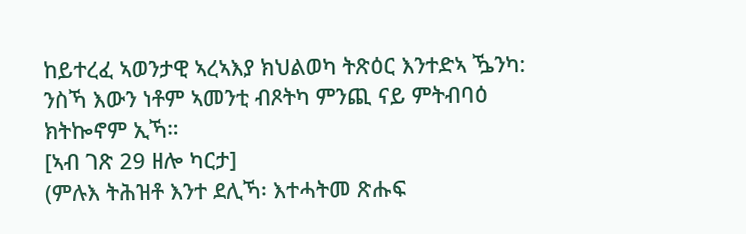ከይተረፈ ኣወንታዊ ኣረኣእያ ክህልወካ ትጽዕር እንተድኣ ዄንካ: ንስኻ እውን ነቶም ኣመንቲ ብጾትካ ምንጪ ናይ ምትብባዕ ክትኰኖም ኢኻ።
[ኣብ ገጽ 29 ዘሎ ካርታ]
(ምሉእ ትሕዝቶ እንተ ደሊኻ፡ እተሓትመ ጽሑፍ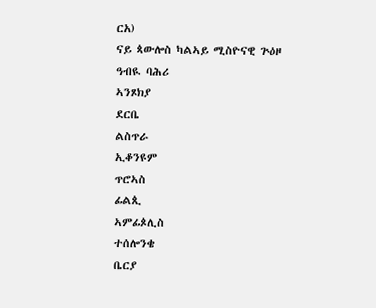ርአ)
ናይ ጳውሎስ ካልኣይ ሚስዮናዊ ጕዕዞ
ዓብዪ ባሕሪ
ኣንጾክያ
ደርቤ
ልስጥራ
ኢቆንዩም
ጥሮኣስ
ፊልጲ
ኣምፊጶሊስ
ተሰሎንቄ
ቤርያ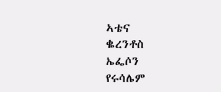ኣቴና
ቈረንቶስ
ኤፌሶን
የሩሳሌም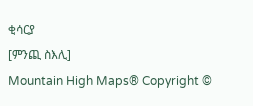ቂሳርያ
[ምንጪ ስእሊ]
Mountain High Maps® Copyright ©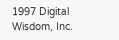1997 Digital Wisdom, Inc.